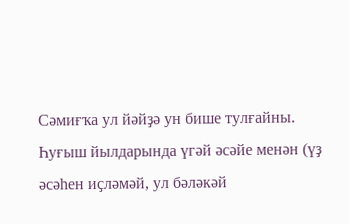Сәмиғҡа ул йәйҙә ун бише тулғайны. Һуғыш йылдарында үгәй әсәйе менән (үҙ әсәһен иҫләмәй, ул бәләкәй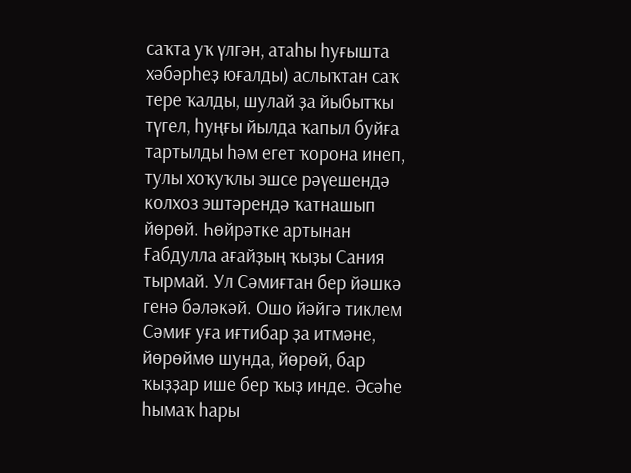саҡта уҡ үлгән, атаһы һуғышта хәбәрһеҙ юғалды) аслыҡтан саҡ тере ҡалды, шулай ҙа йыбытҡы түгел, һуңғы йылда ҡапыл буйға тартылды һәм егет ҡорона инеп, тулы хоҡуҡлы эшсе рәүешендә колхоз эштәрендә ҡатнашып йөрөй. Һөйрәтке артынан Ғабдулла ағайҙың ҡыҙы Сания тырмай. Ул Сәмиғтан бер йәшкә генә бәләкәй. Ошо йәйгә тиклем Сәмиғ уға иғтибар ҙа итмәне, йөрөймө шунда, йөрөй, бар ҡыҙҙар ише бер ҡыҙ инде. Әсәһе һымаҡ һары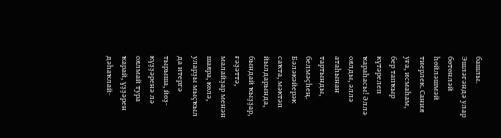башлы.
Эшләгәндә улар бөтөнләй һөйләшмәй тиерлек. Сания уға, исмаһам, бер тапҡыр күтәрелеп ҡараһасы! Әллә оялды, әллә атаһынан тартынды, белмәҫһең. Бәләкәйерәк саҡта, мәктәп йылдарында, бындай ҡыҙҙар, ғәҙәттә, малайҙар менән шаяра, көлә, уларҙы мыҫҡыл да итергә тырыша, йөҙ-күҙҙәренә лә оялмай тура ҡарай, үҙҙәрен дәһаҡлай-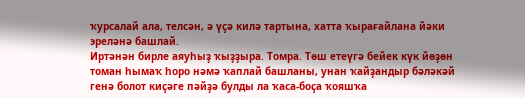ҡурсалай ала, телсән, ә үҫә килә тартына, хатта ҡырағайлана йәки эреләнә башлай.
Иртәнән бирле аяуһыҙ ҡыҙҙыра. Томра. Төш етеүгә бейек күк йөҙөн томан һымаҡ һоро нәмә ҡаплай башланы, унан ҡайҙандыр бәләкәй генә болот киҫәге пәйҙә булды ла ҡаса-боҫа ҡояшҡа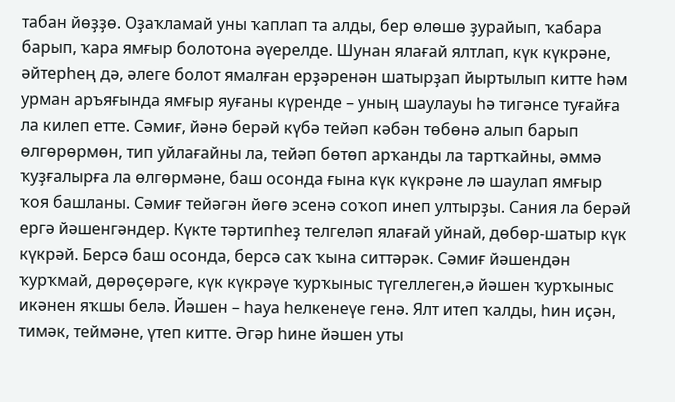табан йөҙҙө. Оҙаҡламай уны ҡаплап та алды, бер өлөшө ҙурайып, ҡабара барып, ҡара ямғыр болотона әүерелде. Шунан ялағай ялтлап, күк күкрәне, әйтерһең дә, әлеге болот ямалған ерҙәренән шатырҙап йыртылып китте һәм урман аръяғында ямғыр яуғаны күренде – уның шаулауы һә тигәнсе туғайға ла килеп етте. Сәмиғ, йәнә берәй күбә тейәп кәбән төбөнә алып барып өлгөрөрмөн, тип уйлағайны ла, тейәп бөтөп арҡанды ла тартҡайны, әммә ҡуҙғалырға ла өлгөрмәне, баш осонда ғына күк күкрәне лә шаулап ямғыр ҡоя башланы. Сәмиғ тейәгән йөгө эсенә соҡоп инеп ултырҙы. Сания ла берәй ергә йәшенгәндер. Күкте тәртипһеҙ телгеләп ялағай уйнай, дөбөр-шатыр күк күкрәй. Берсә баш осонда, берсә саҡ ҡына ситтәрәк. Сәмиғ йәшендән ҡурҡмай, дөрөҫөрәге, күк күкрәүе ҡурҡыныс түгеллеген,ә йәшен ҡурҡыныс икәнен яҡшы белә. Йәшен – һауа һелкенеүе генә. Ялт итеп ҡалды, һин иҫән, тимәк, теймәне, үтеп китте. Әгәр һине йәшен уты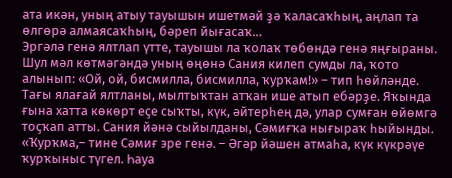ата икән, уның атыу тауышын ишетмәй ҙә ҡаласаҡһың, аңлап та өлгөрә алмаясаҡһың, бәреп йығасаҡ…
Эргәлә генә ялтлап үтте, тауышы ла ҡолаҡ төбөндә генә яңғыраны. Шул мәл көтмәгәндә уның өңөнә Сания килеп сумды ла, ҡото алынып: «Ой, ой, бисмилла, бисмилла, ҡурҡам!» – тип һөйләнде. Тағы ялағай ялтланы, мылтыҡтан атҡан ише атып ебәрҙе. Яҡында ғына хатта көкөрт еҫе сыҡты, күк, әйтерһең дә, улар сумған өйөмгә тоҫҡап атты. Сания йәнә сыйылданы, Сәмиғҡа нығыраҡ һыйынды. «Ҡурҡма,– тине Сәмиғ эре генә. – Әгәр йәшен атмаһа, күк күкрәүе ҡурҡыныс түгел. Һауа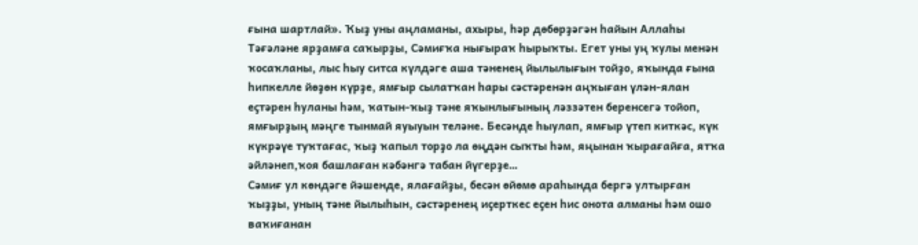ғына шартлай». Ҡыҙ уны аңламаны, ахыры, һәр дөбөрҙәгән һайын Аллаһы Тәғәләне ярҙамға саҡырҙы, Сәмиғҡа нығыраҡ һырыҡты. Егет уны уң ҡулы менән ҡосаҡланы, лыс һыу ситса күлдәге аша тәненең йылылығын тойҙо, яҡында ғына һипкелле йөҙөн күрҙе, ямғыр сылатҡан һары сәстәренән аңҡыған үлән-ялан еҫтәрен һуланы һәм, ҡатын-ҡыҙ тәне яҡынлығының ләззәтен беренсегә тойоп, ямғырҙың мәңге тынмай яуыуын теләне. Бесәнде һыулап, ямғыр үтеп киткәс, күк күкрәүе туҡтағас, ҡыҙ ҡапыл торҙо ла өңдән сыҡты һәм, яңынан ҡырағайға, ятҡа әйләнеп,ҡоя башлаған кәбәнгә табан йүгерҙе…
Сәмиғ ул көндәге йәшенде, ялағайҙы, бесән өйөмө араһында бергә ултырған ҡыҙҙы, уның тәне йылыһын, сәстәренең иҫерткес еҫен һис онота алманы һәм ошо ваҡиғанан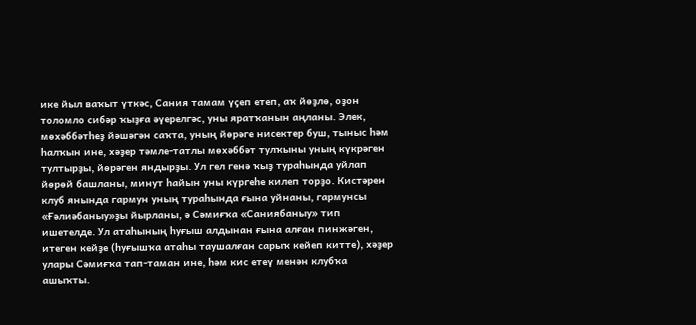ике йыл ваҡыт үткәс, Сания тамам үҫеп етеп, аҡ йөҙлө, оҙон толомло сибәр ҡыҙға әүерелгәс, уны яратҡанын аңланы. Элек, мөхәббәтһеҙ йәшәгән саҡта, уның йөрәге нисектер буш, тыныс һәм һалҡын ине, хәҙер тәмле-татлы мөхәббәт тулҡыны уның күкрәген тултырҙы, йөрәген яндырҙы. Ул гел генә ҡыҙ тураһында уйлап йөрөй башланы, минут һайын уны күргеһе килеп торҙо. Кистәрен клуб янында гармун уның тураһында ғына уйнаны, гармунсы «Ғәлиәбаныу»ҙы йырланы, ә Сәмиғҡа «Саниябаныу» тип ишетелде. Ул атаһының һуғыш алдынан ғына алған пинжәген, итеген кейҙе (һуғышҡа атаһы таушалған сарыҡ кейеп китте), хәҙер улары Сәмиғҡа тап-таман ине, һәм кис етеү менән клубҡа ашыҡты.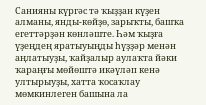Санияны күргәс тә ҡыҙҙан күҙен алманы, янды-көйҙө, зарыҡты, башҡа егеттәрҙән көнләште. Һәм ҡыҙға үҙеңдең яратыуыңды һүҙҙәр менән аңлатыуҙы, ҡайҙалыр аулаҡта йәки ҡараңғы мөйөштә икәүләп кенә ултырыуҙы, хатта ҡосаҡлау мөмкинлеген башына ла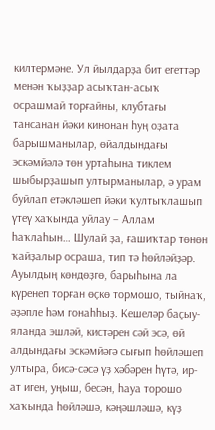килтермәне. Ул йылдарҙа бит егеттәр менән ҡыҙҙар асыҡтан-асыҡ осрашмай торғайны, клубтағы тансанан йәки кинонан һуң оҙата барышманылар, өйалдындағы эскәмйәлә төн уртаһына тиклем шыбырҙашып ултырманылар, ә урам буйлап етәкләшеп йәки ҡултыҡлашып үтеү хаҡында уйлау – Аллам һаҡлаһын… Шулай ҙа, ғашиҡтар төнөн ҡайҙалыр осраша, тип тә һөйләйҙәр. Ауылдың көндөҙгө, барыһына ла күренеп торған өҫкө тормошо, тыйнаҡ, әҙәпле һәм гонаһһыҙ. Кешеләр баҫыу-яланда эшләй, кистәрен сәй эсә, өй алдындағы эскәмйәгә сығып һөйләшеп ултыра, бисә-сәсә үҙ хәбәрен һүтә, ир-ат иген, уңыш, бесән, һауа торошо хаҡында һөйләшә, кәңәшләшә, күҙ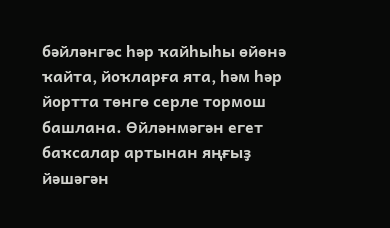бәйләнгәс һәр ҡайһыһы өйөнә ҡайта, йоҡларға ята, һәм һәр йортта төнгө серле тормош башлана. Өйләнмәгән егет баҡсалар артынан яңғыҙ йәшәгән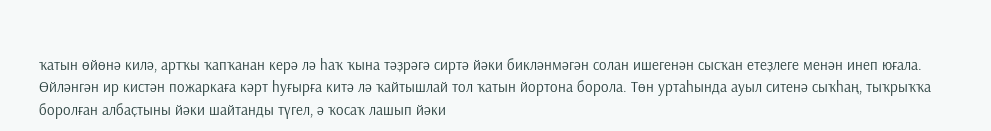ҡатын өйөнә килә, артҡы ҡапҡанан керә лә һаҡ ҡына тәҙрәгә сиртә йәки бикләнмәгән солан ишегенән сысҡан етеҙлеге менән инеп юғала. Өйләнгән ир кистән пожаркаға кәрт һуғырға китә лә ҡайтышлай тол ҡатын йортона борола. Төн уртаһында ауыл ситенә сыҡһаң, тыҡрыҡҡа боролған албаҫтыны йәки шайтанды түгел, ә ҡосаҡ лашып йәки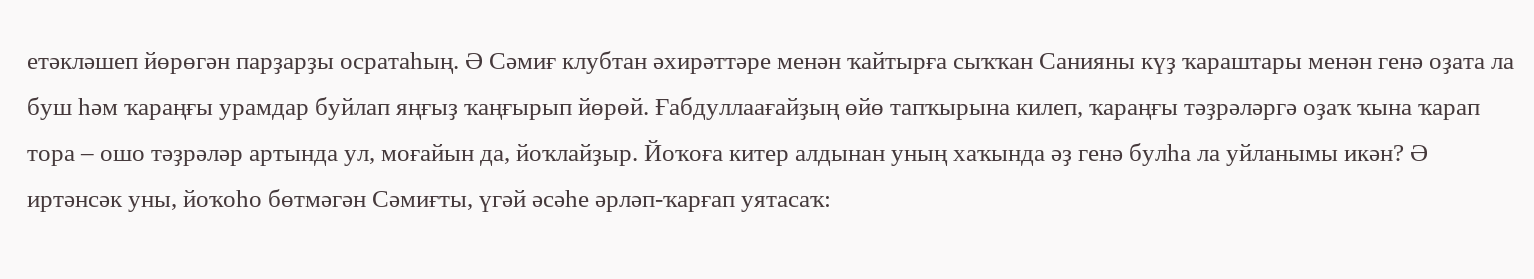етәкләшеп йөрөгән парҙарҙы осратаһың. Ә Сәмиғ клубтан әхирәттәре менән ҡайтырға сыҡҡан Санияны күҙ ҡараштары менән генә оҙата ла буш һәм ҡараңғы урамдар буйлап яңғыҙ ҡаңғырып йөрөй. Ғабдуллаағайҙың өйө тапҡырына килеп, ҡараңғы тәҙрәләргә оҙаҡ ҡына ҡарап тора – ошо тәҙрәләр артында ул, моғайын да, йоҡлайҙыр. Йоҡоға китер алдынан уның хаҡында әҙ генә булһа ла уйланымы икән? Ә иртәнсәк уны, йоҡоһо бөтмәгән Сәмиғты, үгәй әсәһе әрләп-ҡарғап уятасаҡ: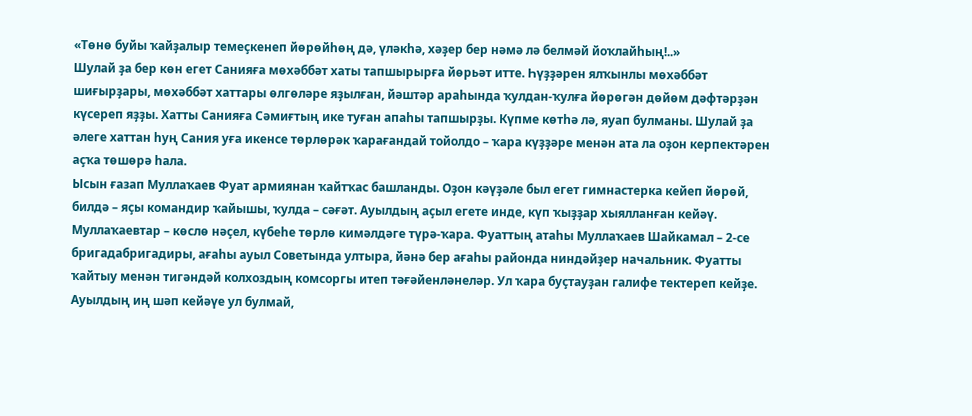«Төнө буйы ҡайҙалыр темеҫкенеп йөрөйһөң дә, үләкһә, хәҙер бер нәмә лә белмәй йоҡлайһың!..»
Шулай ҙа бер көн егет Санияға мөхәббәт хаты тапшырырға йөрьәт итте. Һүҙҙәрен ялҡынлы мөхәббәт шиғырҙары, мөхәббәт хаттары өлгөләре яҙылған, йәштәр араһында ҡулдан-ҡулға йөрөгән дөйөм дәфтәрҙән күсереп яҙҙы. Хатты Санияға Сәмиғтың ике туған апаһы тапшырҙы. Күпме көтһә лә, яуап булманы. Шулай ҙа әлеге хаттан һуң Сания уға икенсе төрлөрәк ҡарағандай тойолдо – ҡара күҙҙәре менән ата ла оҙон керпектәрен аҫҡа төшөрә һала.
Ысын ғазап Муллаҡаев Фуат армиянан ҡайтҡас башланды. Оҙон кәүҙәле был егет гимнастерка кейеп йөрөй, билдә – яҫы командир ҡайышы, ҡулда – сәғәт. Ауылдың аҫыл егете инде, күп ҡыҙҙар хыялланған кейәү. Муллаҡаевтар – көслө нәҫел, күбеһе төрлө кимәлдәге түрә-ҡара. Фуаттың атаһы Муллаҡаев Шайкамал – 2-се бригадабригадиры, ағаһы ауыл Советында ултыра, йәнә бер ағаһы районда ниндәйҙер начальник. Фуатты ҡайтыу менән тигәндәй колхоздың комсоргы итеп тәғәйенләнеләр. Ул ҡара буҫтауҙан галифе тектереп кейҙе. Ауылдың иң шәп кейәүе ул булмай,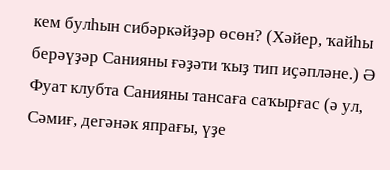кем булһын сибәркәйҙәр өсөн? (Хәйер, ҡайһы берәүҙәр Санияны ғәҙәти ҡыҙ тип иҫәпләне.) Ә Фуат клубта Санияны тансаға саҡырғас (ә ул, Сәмиғ, дегәнәк япрағы, үҙе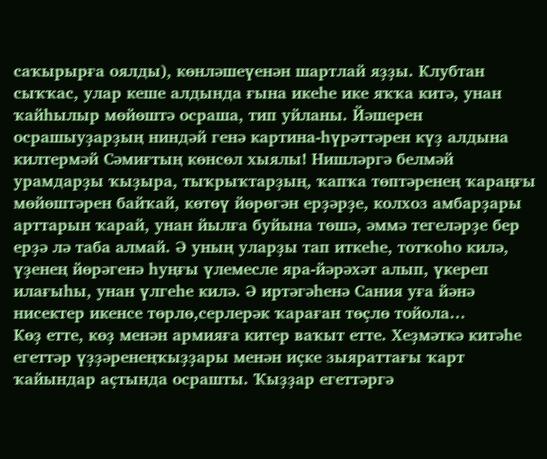саҡырырға оялды), көнләшеүенән шартлай яҙҙы. Клубтан сыҡҡас, улар кеше алдында ғына икеһе ике яҡҡа китә, унан ҡайһылыр мөйөштә осраша, тип уйланы. Йәшерен осрашыуҙарҙың ниндәй генә картина-һүрәттәрен күҙ алдына килтермәй Сәмиғтың көнсөл хыялы! Нишләргә белмәй урамдарҙы ҡыҙыра, тыҡрыҡтарҙың, ҡапҡа төптәренең ҡараңғы мөйөштәрен байҡай, көтөү йөрөгән ерҙәрҙе, колхоз амбарҙары арттарын ҡарай, унан йылға буйына төшә, әммә тегеләрҙе бер ерҙә лә таба алмай. Ә уның уларҙы тап иткеһе, тотҡоһо килә, үҙенең йөрәгенә һуңғы үлемесле яра-йәрәхәт алып, үкереп илағыһы, унан үлгеһе килә. Ә иртәгәһенә Сания уға йәнә нисектер икенсе төрлө,серлерәк ҡараған төҫлө тойола…
Көҙ етте, көҙ менән армияға китер ваҡыт етте. Хеҙмәткә китәһе егеттәр үҙҙәренеңҡыҙҙары менән иҫке зыяраттағы ҡарт ҡайындар аҫтында осрашты. Ҡыҙҙар егеттәргә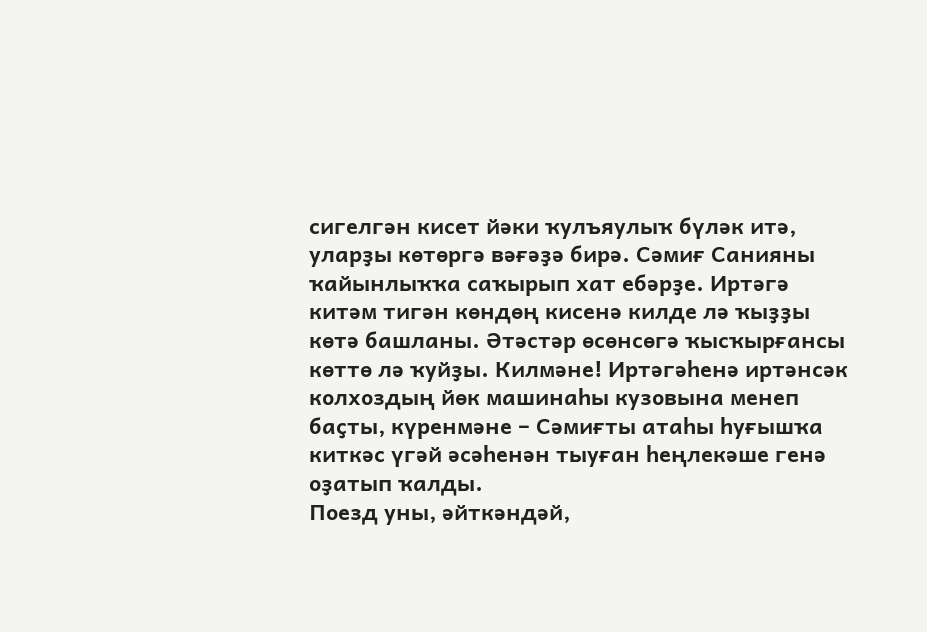сигелгән кисет йәки ҡулъяулыҡ бүләк итә, уларҙы көтөргә вәғәҙә бирә. Сәмиғ Санияны ҡайынлыҡҡа саҡырып хат ебәрҙе. Иртәгә китәм тигән көндөң кисенә килде лә ҡыҙҙы көтә башланы. Әтәстәр өсөнсөгә ҡысҡырғансы көттө лә ҡуйҙы. Килмәне! Иртәгәһенә иртәнсәк колхоздың йөк машинаһы кузовына менеп баҫты, күренмәне – Сәмиғты атаһы һуғышҡа киткәс үгәй әсәһенән тыуған һеңлекәше генә оҙатып ҡалды.
Поезд уны, әйткәндәй,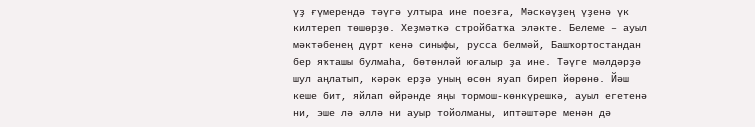үҙ ғүмерендә тәүгә ултыра ине поезға, Мәскәүҙең үҙенә үк килтереп төшөрҙө. Хеҙмәткә стройбатҡа эләкте. Белеме – ауыл мәктәбенең дүрт кенә синыфы, русса белмәй, Башҡортостандан бер яҡташы булмаһа, бөтөнләй юғалыр ҙа ине. Тәүге мәлдәрҙә шул аңлатып, кәрәк ерҙә уның өсөн яуап биреп йөрөнө. Йәш кеше бит, яйлап өйрәнде яңы тормош-көнкүрешкә, ауыл егетенә ни, эше лә әллә ни ауыр тойолманы, иптәштәре менән дә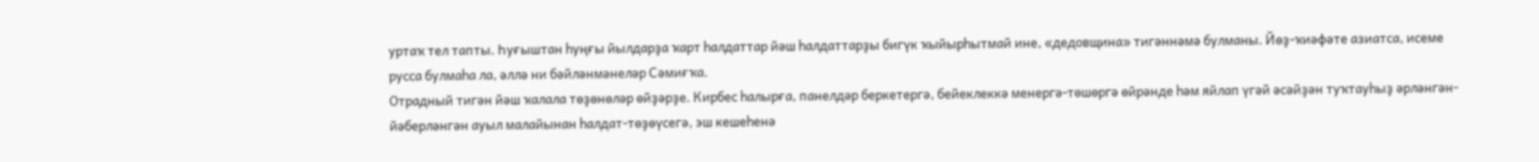уртаҡ тел тапты. Һуғыштан һуңғы йылдарҙа ҡарт һалдаттар йәш һалдаттарҙы бигүк ҡыйырһытмай ине, «дедовщина» тигәннәмә булманы. Йөҙ-ҡиәфәте азиатса, исеме русса булмаһа ла, әллә ни бәйләнмәнеләр Сәмиғҡа.
Отрадный тигән йәш ҡалала төҙөнөләр өйҙәрҙе. Кирбес һалырға, панелдәр беркетергә, бейеклеккә менергә-төшөргә өйрәнде һәм яйлап үгәй әсәйҙән туҡтауһыҙ әрләнгән-йәберләнгән ауыл малайынан һалдат-төҙөүсегә, эш кешеһенә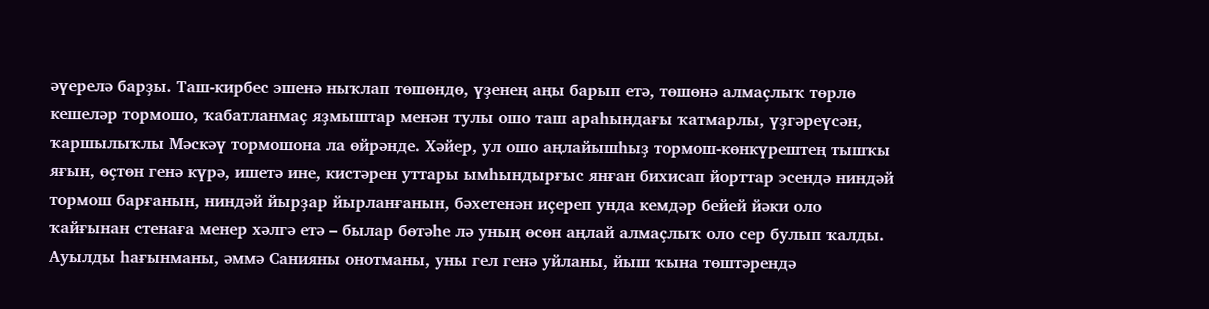әүерелә барҙы. Таш-кирбес эшенә ныҡлап төшөндө, үҙенең аңы барып етә, төшөнә алмаҫлыҡ төрлө кешеләр тормошо, ҡабатланмаҫ яҙмыштар менән тулы ошо таш араһындағы ҡатмарлы, үҙгәреүсән, ҡаршылыҡлы Мәскәү тормошона ла өйрәнде. Хәйер, ул ошо аңлайышһыҙ тормош-көнкүрештең тышҡы яғын, өҫтөн генә күрә, ишетә ине, кистәрен уттары ымһындырғыс янған бихисап йорттар эсендә ниндәй тормош барғанын, ниндәй йырҙар йырланғанын, бәхетенән иҫереп унда кемдәр бейей йәки оло ҡайғынан стенаға менер хәлгә етә – былар бөтәһе лә уның өсөн аңлай алмаҫлыҡ оло сер булып ҡалды.
Ауылды һағынманы, әммә Санияны онотманы, уны гел генә уйланы, йыш ҡына төштәрендә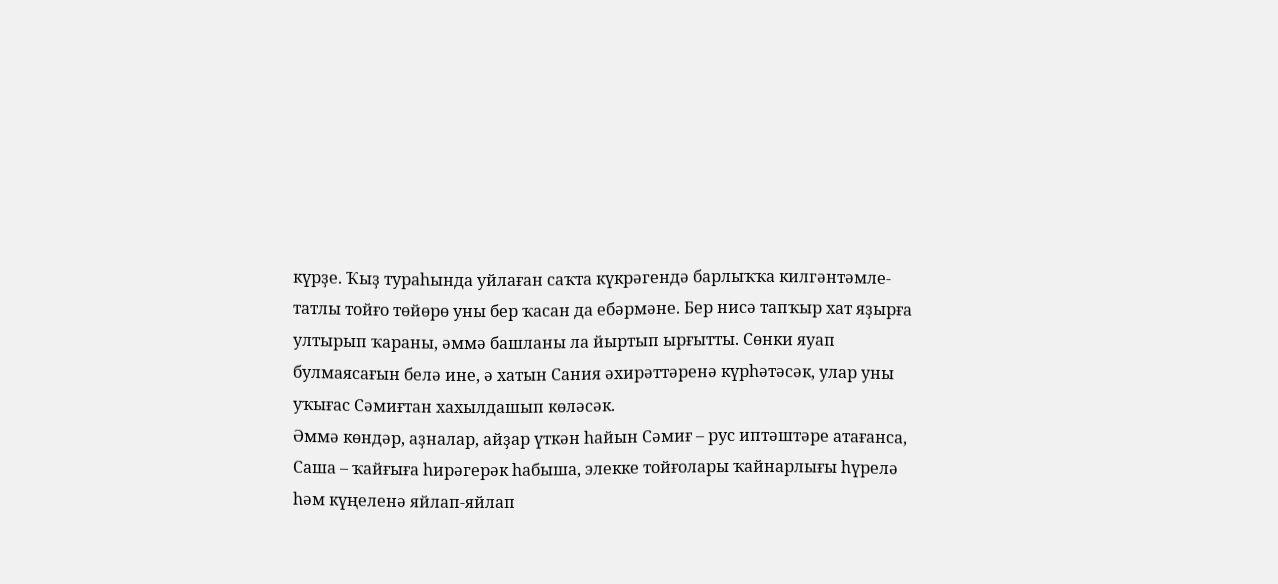күрҙе. Ҡыҙ тураһында уйлаған саҡта күкрәгендә барлыҡҡа килгәнтәмле-татлы тойғо төйөрө уны бер ҡасан да ебәрмәне. Бер нисә тапҡыр хат яҙырға ултырып ҡараны, әммә башланы ла йыртып ырғытты. Сөнки яуап булмаясағын белә ине, ә хатын Сания әхирәттәренә күрһәтәсәк, улар уны уҡығас Сәмиғтан хахылдашып көләсәк.
Әммә көндәр, аҙналар, айҙар үткән һайын Сәмиғ – рус иптәштәре атағанса, Саша – ҡайғыға һирәгерәк һабыша, элекке тойғолары ҡайнарлығы һүрелә һәм күңеленә яйлап-яйлап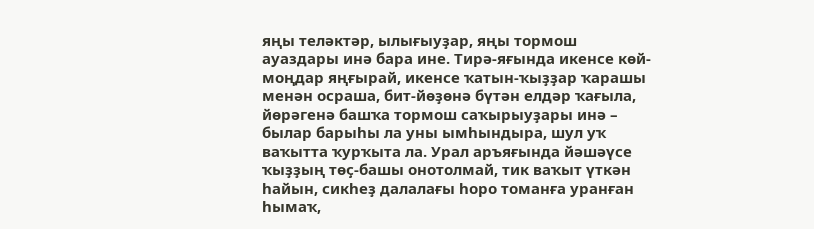яңы теләктәр, ылығыуҙар, яңы тормош ауаздары инә бара ине. Тирә-яғында икенсе көй-моңдар яңғырай, икенсе ҡатын-ҡыҙҙар ҡарашы менән осраша, бит-йөҙөнә бүтән елдәр ҡағыла, йөрәгенә башҡа тормош саҡырыуҙары инә – былар барыһы ла уны ымһындыра, шул уҡ ваҡытта ҡурҡыта ла. Урал аръяғында йәшәүсе ҡыҙҙың төҫ-башы онотолмай, тик ваҡыт үткән һайын, сикһеҙ далалағы һоро томанға уранған һымаҡ,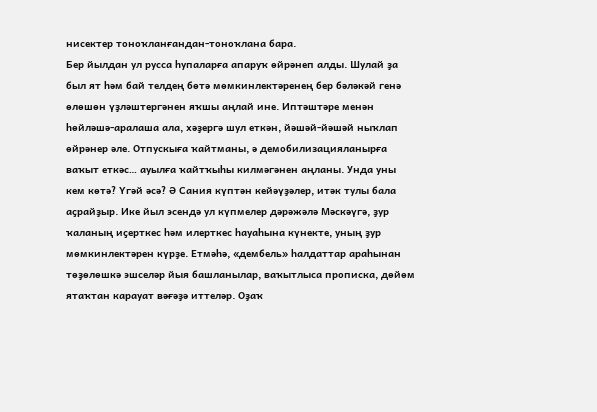нисектер тоноҡланғандан-тоноҡлана бара.
Бер йылдан ул русса һупаларға апаруҡ өйрәнеп алды. Шулай ҙа был ят һәм бай телдең бөтә мөмкинлектәренең бер бәләкәй генә өлөшөн үҙләштергәнен яҡшы аңлай ине. Иптәштәре менән һөйләшә-аралаша ала, хәҙергә шул еткән, йәшәй-йәшәй ныҡлап өйрәнер әле. Отпускыға ҡайтманы, ә демобилизацияланырға ваҡыт еткәс… ауылға ҡайтҡыһы килмәгәнен аңланы. Унда уны кем көтә? Үгәй әсә? Ә Сания күптән кейәүҙәлер, итәк тулы бала аҫрайҙыр. Ике йыл эсендә ул күпмелер дәрәжәлә Мәскәүгә, ҙур ҡаланың иҫерткес һәм илерткес һауаһына күнекте, уның ҙур мөмкинлектәрен күрҙе. Етмәһә, «дембель» һалдаттар араһынан төҙөлөшкә эшселәр йыя башланылар, ваҡытлыса прописка, дөйөм ятаҡтан карауат вәғәҙә иттеләр. Оҙаҡ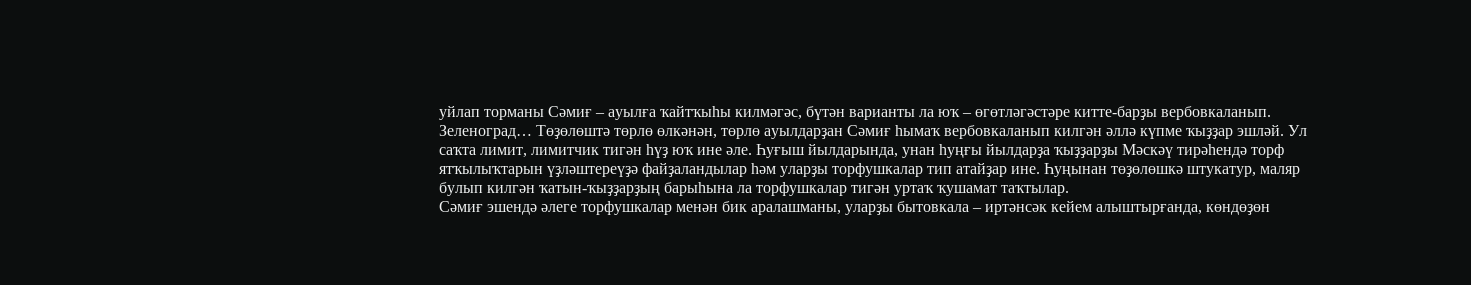уйлап торманы Сәмиғ – ауылға ҡайтҡыһы килмәгәс, бүтән варианты ла юҡ – өгөтләгәстәре китте-барҙы вербовкаланып.
Зеленоград… Төҙөлөштә төрлө өлкәнән, төрлө ауылдарҙан Сәмиғ һымаҡ вербовкаланып килгән әллә күпме ҡыҙҙар эшләй. Ул саҡта лимит, лимитчик тигән һүҙ юҡ ине әле. Һуғыш йылдарында, унан һуңғы йылдарҙа ҡыҙҙарҙы Мәскәү тирәһендә торф ятҡылыҡтарын үҙләштереүҙә файҙаландылар һәм уларҙы торфушкалар тип атайҙар ине. Һуңынан төҙөлөшкә штукатур, маляр булып килгән ҡатын-ҡыҙҙарҙың барыһына ла торфушкалар тигән уртаҡ ҡушамат таҡтылар.
Сәмиғ эшендә әлеге торфушкалар менән бик аралашманы, уларҙы бытовкала – иртәнсәк кейем алыштырғанда, көндөҙөн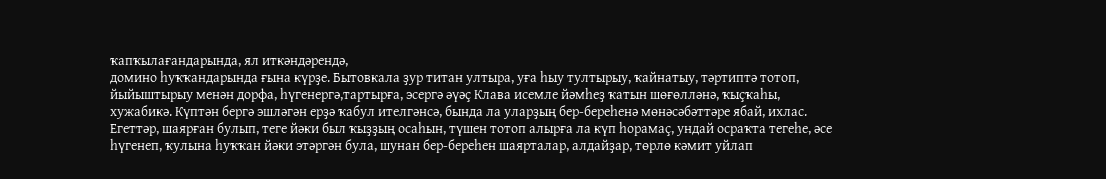ҡапҡылағандарында, ял иткәндәрендә,
домино һуҡҡандарында ғына күрҙе. Бытовкала ҙур титан ултыра, уға һыу тултырыу, ҡайнатыу, тәртиптә тотоп, йыйыштырыу менән дорфа, һүгенергә,тартырға, эсергә әүәҫ Клава исемле йәмһеҙ ҡатын шөғөлләнә, ҡыҫҡаһы, хужабикә. Күптән бергә эшләгән ерҙә ҡабул ителгәнсә, бында ла уларҙың бер-береһенә мөнәсәбәттәре ябай, ихлас. Егеттәр, шаярған булып, теге йәки был ҡыҙҙың осаһын, түшен тотоп алырға ла күп һорамаҫ, ундай осраҡта тегеһе, әсе һүгенеп, ҡулына һуҡҡан йәки этәргән була, шунан бер-береһен шаярталар, алдайҙар, төрлө кәмит уйлап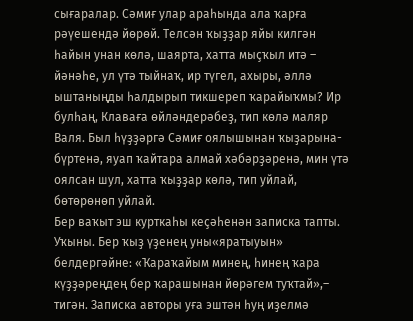сығаралар. Сәмиғ улар араһында ала ҡарға рәүешендә йөрөй. Телсән ҡыҙҙар яйы килгән һайын унан көлә, шаярта, хатта мыҫҡыл итә – йәнәһе, ул үтә тыйнаҡ, ир түгел, ахыры, әллә ыштаныңды һалдырып тикшереп ҡарайыҡмы? Ир булһаң, Клаваға өйләндерәбеҙ, тип көлә маляр Валя. Был һүҙҙәргә Сәмиғ оялышынан ҡыҙарына-бүртенә, яуап ҡайтара алмай хәбәрҙәренә, мин үтә оялсан шул, хатта ҡыҙҙар көлә, тип уйлай, бөтөрөнөп уйлай.
Бер ваҡыт эш курткаһы кеҫәһенән записка тапты. Уҡыны. Бер ҡыҙ үҙенең уны«яратыуын» белдергәйне: «Ҡараҡайым минең, һинең ҡара күҙҙәреңдең бер ҡарашынан йөрәгем туҡтай»,– тигән. Записка авторы уға эштән һуң иҙелмә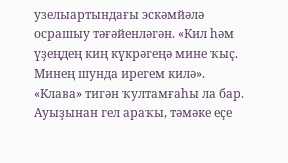узелыартындағы эскәмйәлә осрашыу тәғәйенләгән. «Кил һәм үҙеңдең киң күкрәгеңә мине ҡыҫ. Минең шунда ирегем килә». «Клава» тигән ҡултамғаһы ла бар.
Ауыҙынан гел араҡы, тәмәке еҫе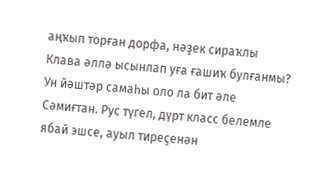аңҡып торған дорфа, нәҙек сираҡлы Клава әллә ысынлап уға ғашиҡ булғанмы? Ун йәштәр самаһы оло ла бит әле Сәмиғтан. Рус түгел, дүрт класс белемле ябай эшсе, ауыл тиреҫенән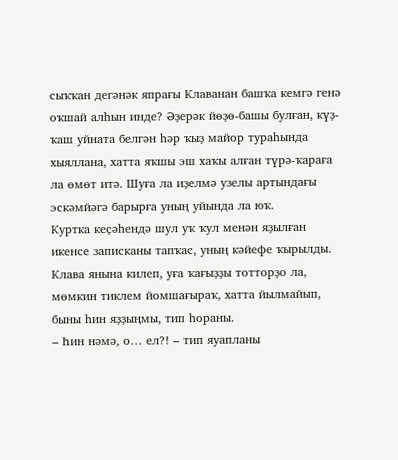сыҡҡан дегәнәк япрағы Клаванан башҡа кемгә генә оҡшай алһын инде? Әҙерәк йөҙө-башы булған, күҙ-ҡаш уйната белгән һәр ҡыҙ майор тураһында хыяллана, хатта яҡшы эш хаҡы алған түрә-ҡараға ла өмөт итә. Шуға ла иҙелмә узелы артындағы эскәмйәгә барырға уның уйында ла юҡ.
Куртка кеҫәһендә шул уҡ ҡул менән яҙылған икенсе записканы тапҡас, уның кәйефе ҡырылды. Клава янына килеп, уға ҡағыҙҙы тотторҙо ла, мөмкин тиклем йомшағыраҡ, хатта йылмайып, быны һин яҙҙыңмы, тип һораны.
– Һин нәмә, о… ел?! – тип яуапланы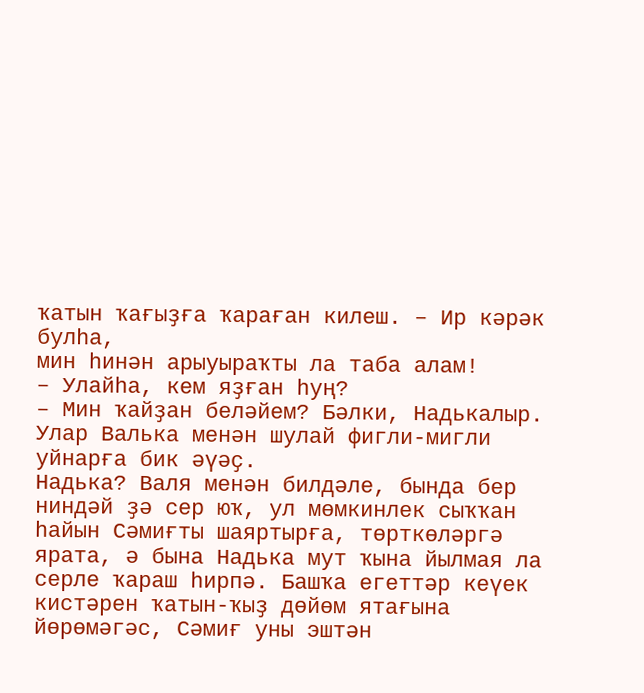ҡатын ҡағыҙға ҡараған килеш. – Ир кәрәк булһа,
мин һинән арыуыраҡты ла таба алам!
– Улайһа, кем яҙған һуң?
– Мин ҡайҙан беләйем? Бәлки, Надькалыр. Улар Валька менән шулай фигли-мигли уйнарға бик әүәҫ.
Надька? Валя менән билдәле, бында бер ниндәй ҙә сер юҡ, ул мөмкинлек сыҡҡан һайын Сәмиғты шаяртырға, төрткөләргә ярата, ә бына Надька мут ҡына йылмая ла серле ҡараш һирпә. Башҡа егеттәр кеүек кистәрен ҡатын-ҡыҙ дөйөм ятағына йөрөмәгәс, Сәмиғ уны эштән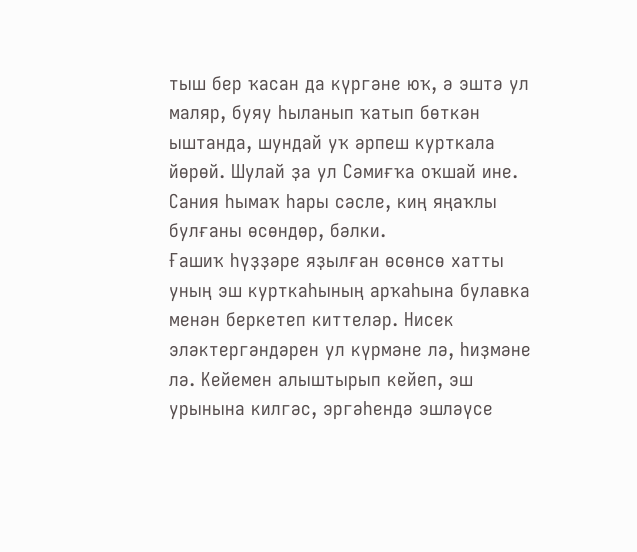тыш бер ҡасан да күргәне юҡ, ә эштә ул маляр, буяу һыланып ҡатып бөткән ыштанда, шундай уҡ әрпеш курткала йөрөй. Шулай ҙа ул Сәмиғҡа оҡшай ине. Сания һымаҡ һары сәсле, киң яңаҡлы булғаны өсөндөр, бәлки.
Ғашиҡ һүҙҙәре яҙылған өсөнсө хатты уның эш курткаһының арҡаһына булавка менән беркетеп киттеләр. Нисек эләктергәндәрен ул күрмәне лә, һиҙмәне лә. Кейемен алыштырып кейеп, эш урынына килгәс, эргәһендә эшләүсе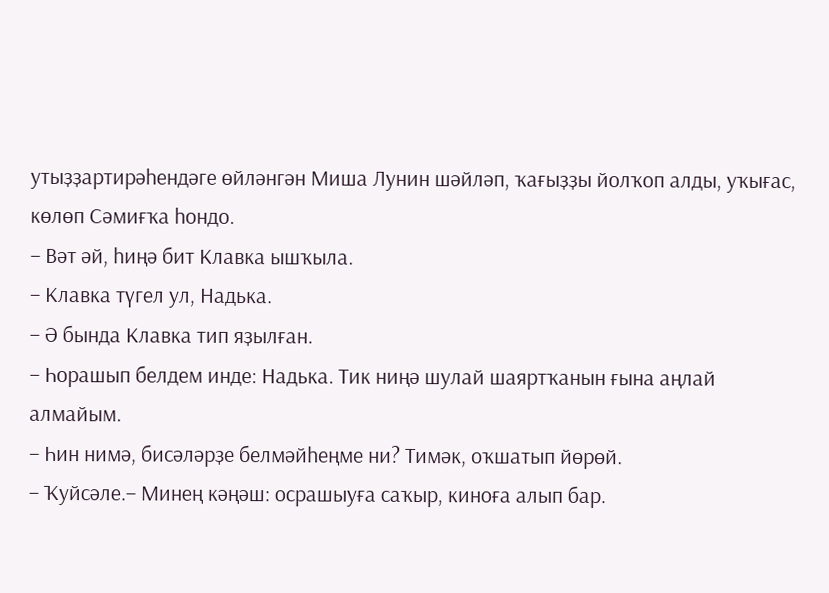утыҙҙартирәһендәге өйләнгән Миша Лунин шәйләп, ҡағыҙҙы йолҡоп алды, уҡығас, көлөп Сәмиғҡа һондо.
– Вәт әй, һиңә бит Клавка ышҡыла.
– Клавка түгел ул, Надька.
– Ә бында Клавка тип яҙылған.
– Һорашып белдем инде: Надька. Тик ниңә шулай шаяртҡанын ғына аңлай алмайым.
– Һин нимә, бисәләрҙе белмәйһеңме ни? Тимәк, оҡшатып йөрөй.
– Ҡуйсәле.– Минең кәңәш: осрашыуға саҡыр, киноға алып бар.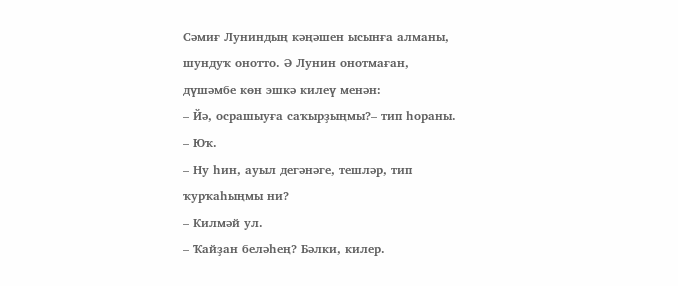Сәмиғ Луниндың кәңәшен ысынға алманы, шундуҡ онотто. Ә Лунин онотмаған, дүшәмбе көн эшкә килеү менән:
– Йә, осрашыуға саҡырҙыңмы?– тип һораны.
– Юҡ.
– Ну һин, ауыл дегәнәге, тешләр, тип ҡурҡаһыңмы ни?
– Килмәй ул.
– Ҡайҙан беләһең? Бәлки, килер.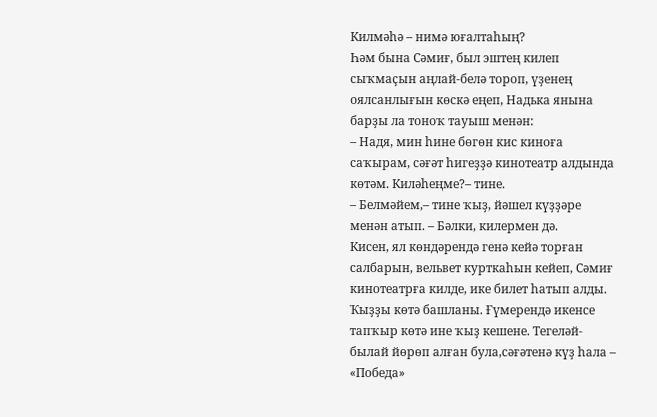Килмәһә – нимә юғалтаһың?
Һәм бына Сәмиғ, был эштең килеп сыҡмаҫын аңлай-белә тороп, үҙенең оялсанлығын көскә еңеп, Надька янына барҙы ла тоноҡ тауыш менән:
– Надя, мин һине бөгөн кис киноға саҡырам, сәғәт һигеҙҙә кинотеатр алдында көтәм. Киләһеңме?– тине.
– Белмәйем,– тине ҡыҙ, йәшел күҙҙәре менән атып. – Бәлки, килермен дә.
Кисен, ял көндәрендә генә кейә торған салбарын, вельвет курткаһын кейеп, Сәмиғ кинотеатрға килде, ике билет һатып алды. Ҡыҙҙы көтә башланы. Ғүмерендә икенсе тапҡыр көтә ине ҡыҙ кешене. Тегеләй-былай йөрөп алған була,сәғәтенә күҙ һала – «Победа»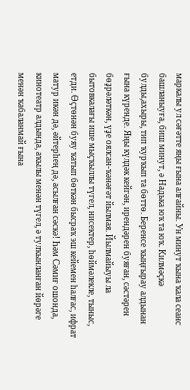маркалы ул сәғәтте яңы ғына алғайны. Ун минут ҡына ҡала сеанс башланыуға, биш минут, ә Надька юҡ та юҡ. Килмәҫкә булды,ахыры, тип ҡурҡып та бөттө. Беренсе ҡыңғырау алдынан ғына күренде. Яңы күлдәк кейгән, ирендәрен буяған, сәстәрен бөҙрәләткән, үҙе оялсан-ҡәнәғәт йылмая. Йылмайыуы ла бытовкалағы ише мыҫҡыллы түгел, нисектер, һөймәлекле, тыныс, етди. Өҫтөнән буяу ҡатып бөткән бысраҡ эш кейемен һалғас, ифрат матур икән дә, әйтерһең дә, асылған сәскә! Һәм Сәмиғ ошонда, кинотеатр алдында, аҡылы менән түгел, ә тулҡынланған йөрәге менән ҡабаланмай ғына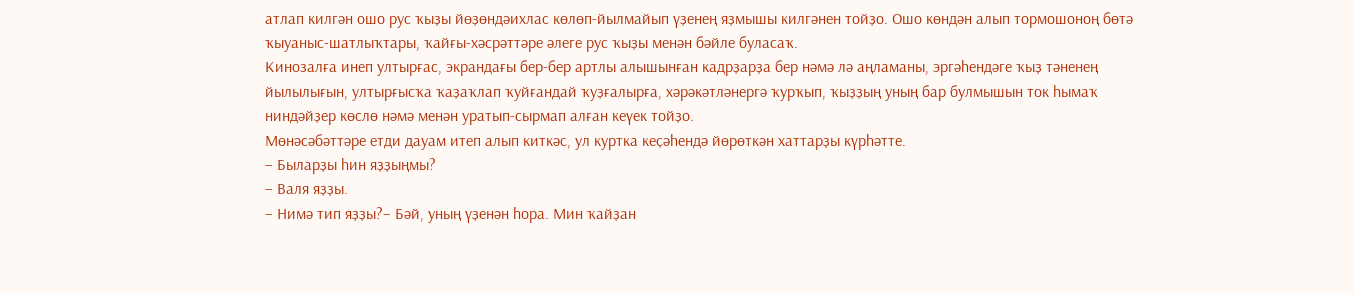атлап килгән ошо рус ҡыҙы йөҙөндәихлас көлөп-йылмайып үҙенең яҙмышы килгәнен тойҙо. Ошо көндән алып тормошоноң бөтә ҡыуаныс-шатлыҡтары, ҡайғы-хәсрәттәре әлеге рус ҡыҙы менән бәйле буласаҡ.
Кинозалға инеп ултырғас, экрандағы бер-бер артлы алышынған кадрҙарҙа бер нәмә лә аңламаны, эргәһендәге ҡыҙ тәненең йылылығын, ултырғысҡа ҡаҙаҡлап ҡуйғандай ҡуҙғалырға, хәрәкәтләнергә ҡурҡып, ҡыҙҙың уның бар булмышын ток һымаҡ ниндәйҙер көслө нәмә менән уратып-сырмап алған кеүек тойҙо.
Мөнәсәбәттәре етди дауам итеп алып киткәс, ул куртка кеҫәһендә йөрөткән хаттарҙы күрһәтте.
– Быларҙы һин яҙҙыңмы?
– Валя яҙҙы.
– Нимә тип яҙҙы?– Бәй, уның үҙенән һора. Мин ҡайҙан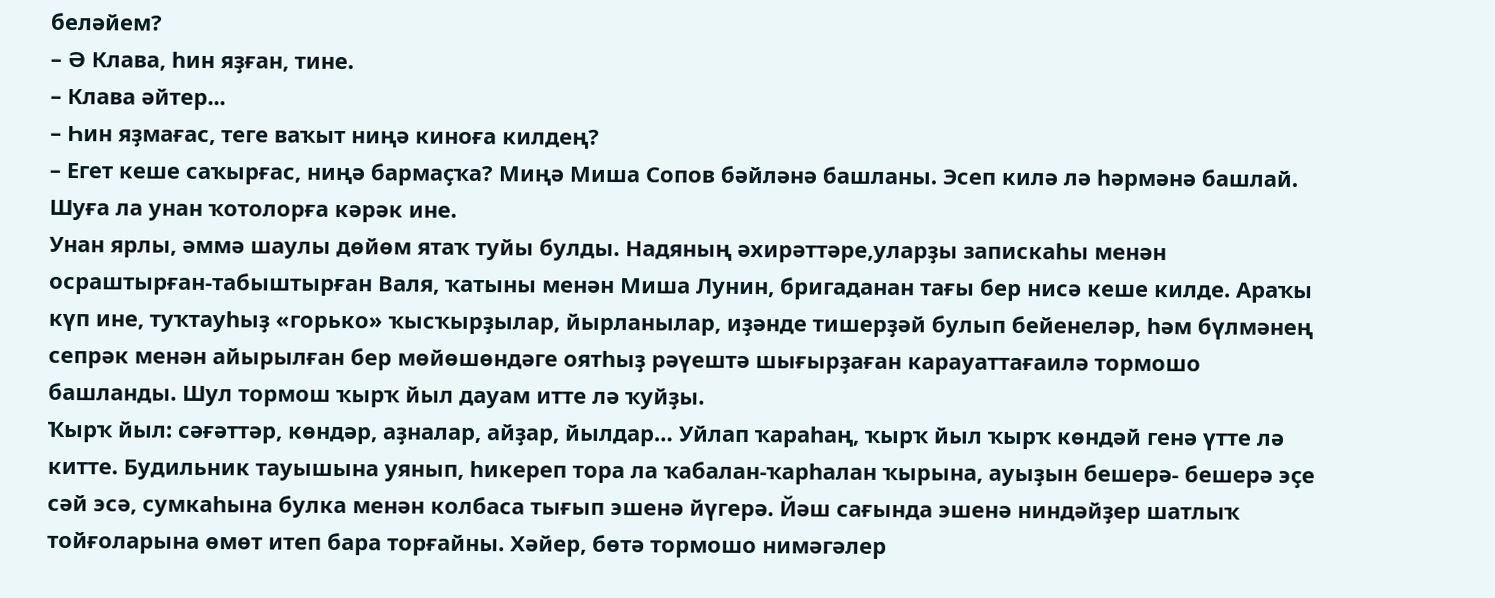беләйем?
– Ә Клава, һин яҙған, тине.
– Клава әйтер...
– Һин яҙмағас, теге ваҡыт ниңә киноға килдең?
– Егет кеше саҡырғас, ниңә бармаҫҡа? Миңә Миша Сопов бәйләнә башланы. Эсеп килә лә һәрмәнә башлай. Шуға ла унан ҡотолорға кәрәк ине.
Унан ярлы, әммә шаулы дөйөм ятаҡ туйы булды. Надяның әхирәттәре,уларҙы запискаһы менән осраштырған-табыштырған Валя, ҡатыны менән Миша Лунин, бригаданан тағы бер нисә кеше килде. Араҡы күп ине, туҡтауһыҙ «горько» ҡысҡырҙылар, йырланылар, иҙәнде тишерҙәй булып бейенеләр, һәм бүлмәнең сепрәк менән айырылған бер мөйөшөндәге оятһыҙ рәүештә шығырҙаған карауаттағаилә тормошо башланды. Шул тормош ҡырҡ йыл дауам итте лә ҡуйҙы.
Ҡырҡ йыл: сәғәттәр, көндәр, аҙналар, айҙар, йылдар… Уйлап ҡараһаң, ҡырҡ йыл ҡырҡ көндәй генә үтте лә китте. Будильник тауышына уянып, һикереп тора ла ҡабалан-ҡарһалан ҡырына, ауыҙын бешерә- бешерә эҫе сәй эсә, сумкаһына булка менән колбаса тығып эшенә йүгерә. Йәш сағында эшенә ниндәйҙер шатлыҡ тойғоларына өмөт итеп бара торғайны. Хәйер, бөтә тормошо нимәгәлер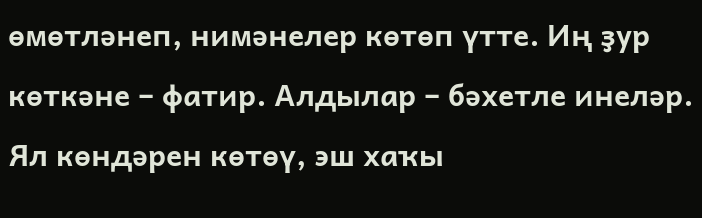өмөтләнеп, нимәнелер көтөп үтте. Иң ҙур көткәне – фатир. Алдылар – бәхетле инеләр. Ял көндәрен көтөү, эш хаҡы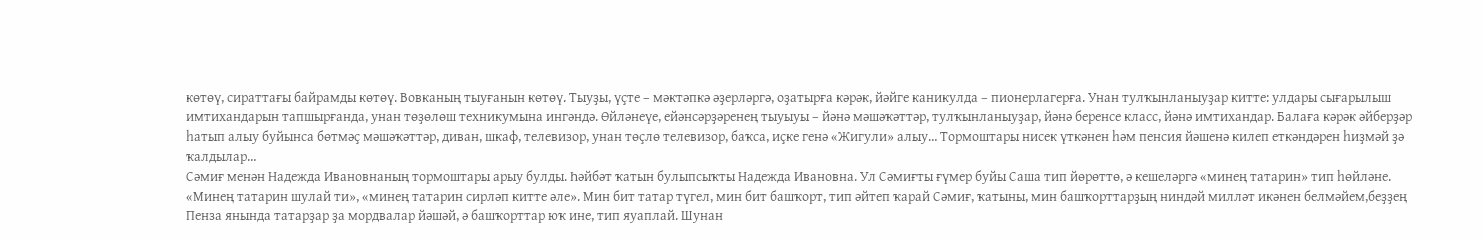көтөү, сираттағы байрамды көтөү. Вовканың тыуғанын көтөү. Тыуҙы, үҫте – мәктәпкә әҙерләргә, оҙатырға кәрәк, йәйге каникулда – пионерлагерға. Унан тулҡынланыуҙар китте: улдары сығарылыш имтихандарын тапшырғанда, унан төҙөлөш техникумына ингәндә. Өйләнеүе, ейәнсәрҙәренең тыуыуы – йәнә мәшәҡәттәр, тулҡынланыуҙар, йәнә беренсе класс, йәнә имтихандар. Балаға кәрәк әйберҙәр һатып алыу буйынса бөтмәҫ мәшәҡәттәр, диван, шкаф, телевизор, унан төҫлө телевизор, баҡса, иҫке генә «Жигули» алыу… Тормоштары нисек үткәнен һәм пенсия йәшенә килеп еткәндәрен һиҙмәй ҙә ҡалдылар…
Сәмиғ менән Надежда Ивановнаның тормоштары арыу булды. Һәйбәт ҡатын булыпсыҡты Надежда Ивановна. Ул Сәмиғты ғүмер буйы Саша тип йөрөттө, ә кешеләргә «минең татарин» тип һөйләне. «Минең татарин шулай ти», «минең татарин сирләп китте әле». Мин бит татар түгел, мин бит башҡорт, тип әйтеп ҡарай Сәмиғ, ҡатыны, мин башҡорттарҙың ниндәй милләт икәнен белмәйем,беҙҙең Пенза янында татарҙар ҙа мордвалар йәшәй, ә башҡорттар юҡ ине, тип яуаплай. Шунан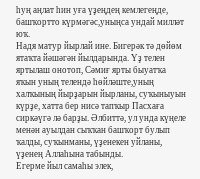һуң аңлат һин уға үҙеңдең кемлегеңде, башҡортто күрмәгәс,уныңса ундай милләт юҡ.
Надя матур йырлай ине. Бигерәк тә дөйөм ятаҡта йәшәгән йылдарында. Үҙ телен яртылаш онотоп, Сәмиғ ярты быуатҡа яҡын уның телендә һөйләште,уның халҡының йырҙарын йырланы, суҡыныуын күрҙе, хатта бер нисә тапҡыр Пасхаға сиркәүгә лә барҙы. Әлбиттә, ул унда күңеле менән ауылдан сыҡҡан башҡорт булып ҡалды, суҡынманы, үҙенекен уйланы, үҙенең Аллаһына табынды.
Егерме йыл самаһы элек,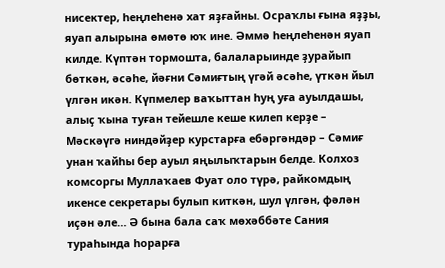нисектер, һеңлеһенә хат яҙғайны. Осраҡлы ғына яҙҙы, яуап алырына өмөтө юҡ ине. Әммә һеңлеһенән яуап килде. Күптән тормошта, балаларыинде ҙурайып бөткән, әсәһе, йәғни Сәмиғтың үгәй әсәһе, үткән йыл үлгән икән. Күпмелер ваҡыттан һуң уға ауылдашы, алыҫ ҡына туған тейешле кеше килеп керҙе – Мәскәүгә ниндәйҙер курстарға ебәргәндәр – Сәмиғ унан ҡайһы бер ауыл яңылыҡтарын белде. Колхоз комсоргы Муллаҡаев Фуат оло түрә, райкомдың икенсе секретары булып киткән, шул үлгән, фәлән иҫән әле… Ә бына бала саҡ мөхәббәте Сания тураһында һорарға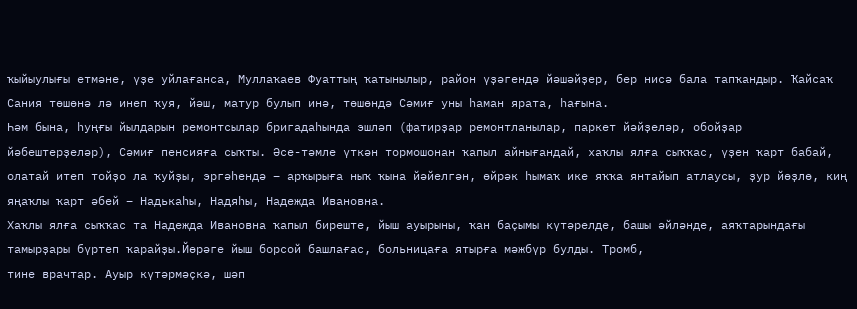ҡыйыулығы етмәне, үҙе уйлағанса, Муллаҡаев Фуаттың ҡатынылыр, район үҙәгендә йәшәйҙер, бер нисә бала тапҡандыр. Ҡайсаҡ Сания төшөнә лә инеп ҡуя, йәш, матур булып инә, төшөндә Сәмиғ уны һаман ярата, һағына.
Һәм бына, һуңғы йылдарын ремонтсылар бригадаһында эшләп (фатирҙар ремонтланылар, паркет йәйҙеләр, обойҙар йәбештерҙеләр), Сәмиғ пенсияға сыҡты. Әсе-тәмле үткән тормошонан ҡапыл айнығандай, хаҡлы ялға сыҡҡас, үҙен ҡарт бабай, олатай итеп тойҙо ла ҡуйҙы, эргәһендә – арҡырыға ныҡ ҡына йәйелгән, өйрәк һымаҡ ике яҡҡа янтайып атлаусы, ҙур йөҙлө, киң яңаҡлы ҡарт әбей – Надькаһы, Надяһы, Надежда Ивановна.
Хаҡлы ялға сыҡҡас та Надежда Ивановна ҡапыл биреште, йыш ауырыны, ҡан баҫымы күтәрелде, башы әйләнде, аяҡтарындағы тамырҙары бүртеп ҡарайҙы.Йөрәге йыш борсой башлағас, больницаға ятырға мәжбүр булды. Тромб,
тине врачтар. Ауыр күтәрмәҫкә, шәп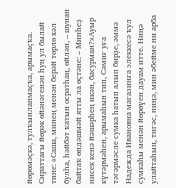йөрөмәҫкә, тулҡынланмаҫҡа, арымаҫҡа. Сираттағы йөрәк өйәнәгенән һуң ул былай тине: «Саша, минең менән берәй төрлө хәл булһа, һәйбәт ҡатын осратһаң, өйлән, – шунан байтаҡ өндәшмәй ятты ла өҫтәне: – Минһеҙ нисек кенә йәшәрһең икән, басурман?»Ауыр күтәрмәһен, арымаһын тип, Сәмиғ уға тәгәрмәсле сумка һатып алып бирҙе, әммә Надежда Ивановна магазинға элеккесә ҡул сумкаһы менән йөрөүен дауам итте. Ниңә улайтаһың, тигәс, ниңә, мин әбейме ни арба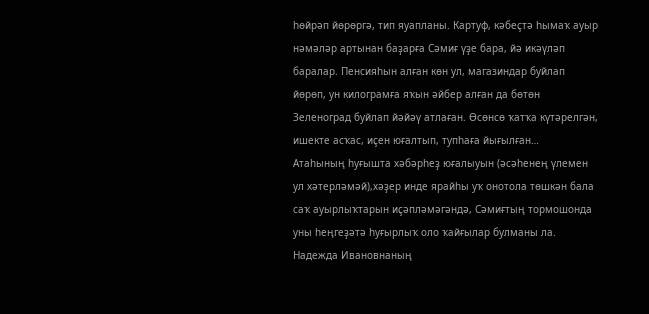һөйрәп йөрөргә, тип яуапланы. Картуф, кәбеҫтә һымаҡ ауыр нәмәләр артынан баҙарға Сәмиғ үҙе бара, йә икәүләп баралар. Пенсияһын алған көн ул, магазиндар буйлап йөрөп, ун килограмға яҡын әйбер алған да бөтөн Зеленоград буйлап йәйәү атлаған. Өсөнсө ҡатҡа күтәрелгән, ишекте асҡас, иҫен юғалтып, тупһаға йығылған…
Атаһының һуғышта хәбәрһеҙ юғалыуын (әсәһенең үлемен ул хәтерләмәй),хәҙер инде ярайһы уҡ онотола төшкән бала саҡ ауырлыҡтарын иҫәпләмәгәндә, Сәмиғтың тормошонда уны һеңгеҙәтә һуғырлыҡ оло ҡайғылар булманы ла. Надежда Ивановнаның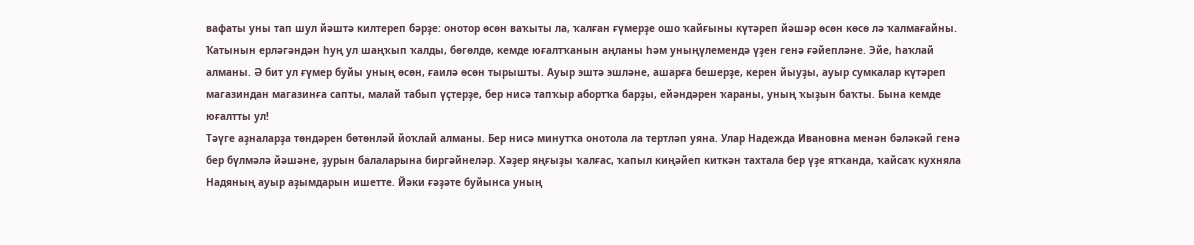вафаты уны тап шул йәштә килтереп бәрҙе: онотор өсөн ваҡыты ла, ҡалған ғүмерҙе ошо ҡайғыны күтәреп йәшәр өсөн көсө лә ҡалмағайны. Ҡатынын ерләгәндән һуң ул шаңҡып ҡалды, бөгөлдө, кемде юғалтҡанын аңланы һәм уныңүлемендә үҙен генә ғәйепләне. Эйе, һаҡлай алманы. Ә бит ул ғүмер буйы уның өсөн, ғаилә өсөн тырышты. Ауыр эштә эшләне, ашарға бешерҙе, керен йыуҙы, ауыр сумкалар күтәреп магазиндан магазинға сапты, малай табып үҫтерҙе, бер нисә тапҡыр абортҡа барҙы, ейәндәрен ҡараны, уның ҡыҙын баҡты. Бына кемде юғалтты ул!
Тәүге аҙналарҙа төндәрен бөтөнләй йоҡлай алманы. Бер нисә минутҡа онотола ла тертләп уяна. Улар Надежда Ивановна менән бәләкәй генә бер бүлмәлә йәшәне, ҙурын балаларына биргәйнеләр. Хәҙер яңғыҙы ҡалғас, ҡапыл киңәйеп киткән тахтала бер үҙе ятҡанда, ҡайсаҡ кухняла Надяның ауыр аҙымдарын ишетте. Йәки ғәҙәте буйынса уның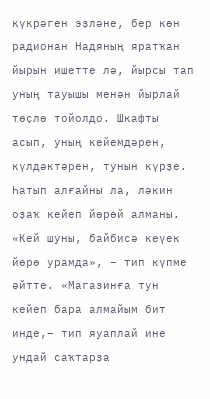күкрәген эҙләне, бер көн радионан Надяның яратҡан йырын ишетте лә, йырсы тап уның тауышы менән йырлай төҫлө тойолдо. Шкафты асып, уның кейемдәрен, күлдәктәрен, тунын күрҙе. Һатып алғайны ла, ләкин оҙаҡ кейеп йөрөй алманы. «Кей шуны, байбисә кеүек йөрө урамда», – тип күпме әйтте. «Магазинға тун кейеп бара алмайым бит инде,– тип яуаплай ине ундай саҡтарҙа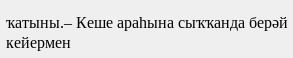ҡатыны.– Кеше араһына сыҡҡанда берәй кейермен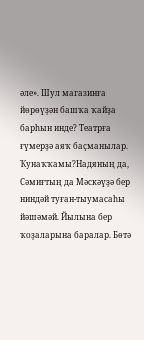әле». Шул магазинға йөрөүҙән башҡа ҡайҙа барһын инде? Театрға ғүмерҙә аяҡ баҫманылар. Ҡунаҡҡамы?Надяның да, Сәмиғтың да Мәскәүҙә бер ниндәй туған-тыумасаһы йәшәмәй. Йылына бер ҡоҙаларына баралар. Бөтә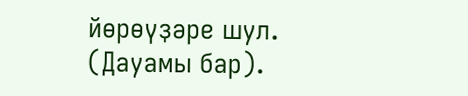йөрөүҙәре шул.
(Дауамы бар).